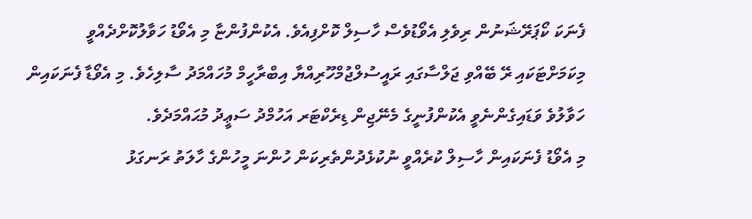ފެނަކަ ކޯޕަރޭޝަނުން ރިވެލި އެވޯޑުވެސް ހާސިލް ކޮށްފިއެވެ. އެކުންފުންޏާ މި އެވޯޑު ހަވާލުކޮށްދެއްވީ މިކަމަށްޓަކައި ރޭ ބޭއްވި ޖަލްސާގައި ރައީސުލްޖުމްހޫރިއްޔާ އިބްރާހީމް މުހައްމަދު ސާލިހެވެ. މި އެވޯޑާ ފެނަކައިން ހަވާލުވެ ވަޑައިގެންނެވީ އެކުންފުނީގެ މެނޭޖިން ޑިރެކްޓަރ އަހުމްދު ސަޢީދު މުޙައްމަދެވެ.
މި އެވޯޑު ފެނަކައިން ހާސިލް ކުރެއްވީ ނުކުޅެދުންތެރިކަން ހުންނަ މީހުންގެ ހާލަތު ރަނގަޅު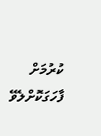ކުރުމަށް ފާހަގަކޮށްލެވޭ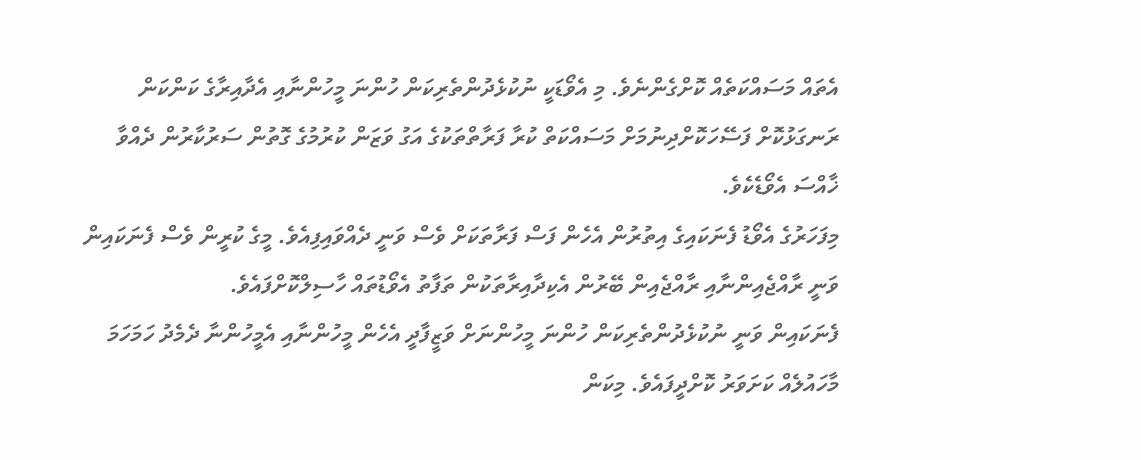އެތައް މަސައްކަތެއް ކޮށްގެންނެވެ. މި އެވޯޑަކީ ނުކުޅެދުންތެރިކަން ހުންނަ މީހުންނާއި އެދާއިރާގެ ކަންކަން ރަނގަޅުކޮށް ފަސޭހަކޮށްދިނުމަށް މަސައްކަތް ކުރާ ފަރާތްތަކުގެ އަގު ވަޒަން ކުރުމުގެ ގޮތުން ސަރުކާރުން ދެއްވާ ޚާއްސަ އެވޯޑެކެވެ.
މިފަހަރުގެ އެވޯޑު ފެނަކައިގެ އިތުރުން އެހެން ފަސް ފަރާތަކަށް ވެސް ވަނީ ދެއްވައިފިއެވެ. މީގެ ކުރީން ވެސް ފެނަކައިން ވަނީ ރާއްޖެއިންނާއި ރާއްޖެއިން ބޭރުން އެކިދާއިރާތަކުން ތަފާތު އެވޯޑުތައް ހާސިލްކޮށްފައެވެ.
ފެނަކައިން ވަނީ ނުކުޅެދުންތެރިކަން ހުންނަ މީހުންނަށް ވަޒީފާދީ އެހެން މީހުންނާއި އެމީހުންނާ ދެމެދު ހަމަހަމަ މާހައުލެއް ކަށަވަރު ކޮށްދީފައެވެ. މިކަން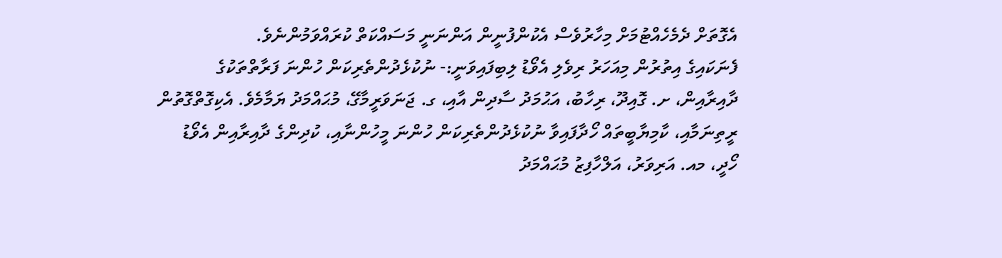އެގޮތަށް ދެމެހެއްޓުމަށް މިހާރުވެސް އެކުންފުނީން އަންނަނީ މަސައްކަތް ކުރައްވަމުންނެވެ.
ފެނަކައިގެ އިތުރުން މިއަހަރު ރިވެލި އެވޯޑު ލިބިފައިވަނީ:- ނުކުޅެދުންތެރިކަން ހުންނަ ފަރާތްތަކުގެ ދާއިރާއިން، ށ. ގޮއިދޫ، ރިހާބު، އަޙުމަދު ސާދިން އާއި، ގ. ޖަނަވަރީމާގޭ، މުޙައްމަދު ޔަމާމެވެ. އެކިގޮތްގޮތުން ރީތިނަމާއި، ކާމިޔާބީތައް ހޯދާފައިވާ ނުކުޅެދުންތެރިކަން ހުންނަ މީހުންނާއި، ކުދިންގެ ދާއިރާއިން އެވޯޑު ހޯދީ، މއ. އަރިވަރު، އަލްހާފިޒު މުޙައްމަދު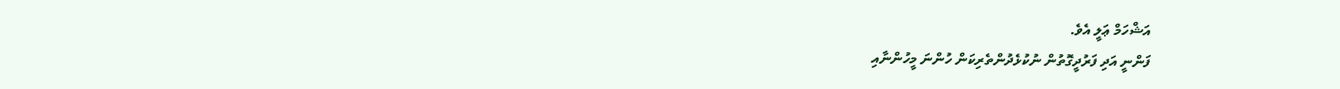އަޝްހަމް ޢަލީ އެވެ.
ފަންނީ އަދި ފަރުދީގޮތުން ނުކުޅެދުންތެރިކަން ހުންނަ މީހުންނާއި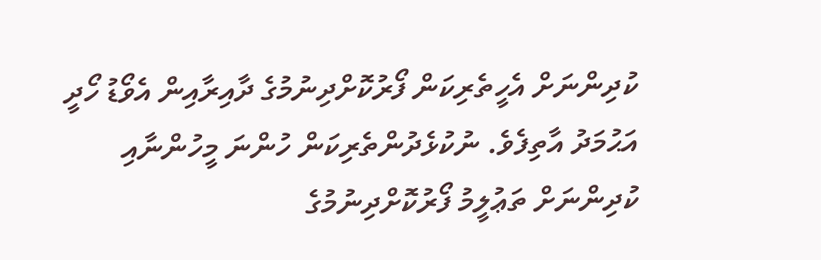ކުދިންނަށް އެހީތެރިކަން ފޯރުކޮށްދިނުމުގެ ދާއިރާއިން އެވޯޑު ހޯދީ އަޙުމަދު އާތިފެވެ. ނުކުޅެދުންތެރިކަން ހުންނަ މީހުންނާއި ކުދިންނަށް ތަޢުލީމު ފޯރުކޮށްދިނުމުގެ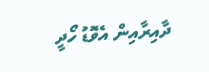ދާއިރާއިން އެވޮޑު ހޯދީ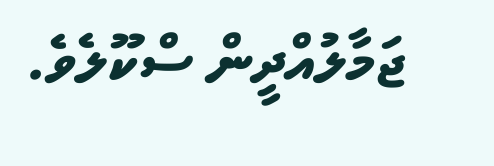ޖަމާލުއްދީން ސްކޫލެވެ.